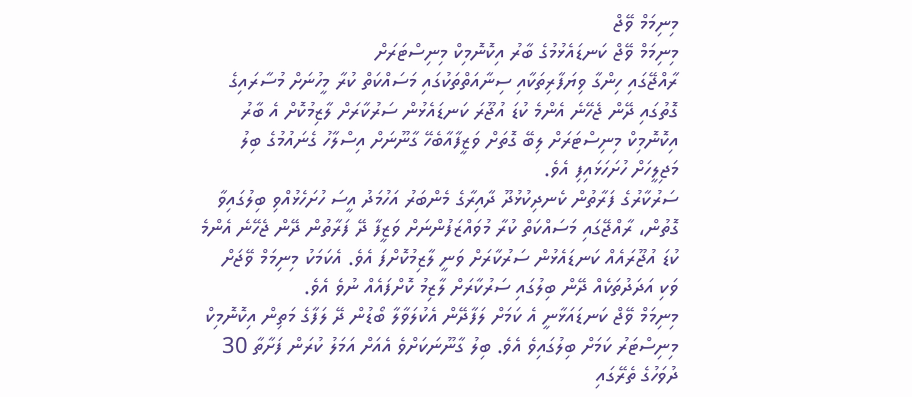މިނިމަމް ވޭޖް
މިނިމަމް ވޭޖް ކަނޑައެޅުމުގެ ބާރު އިކޮނޮމިކް މިނިސްޓަރަށް
ރާއްޖޭގައި ހިންގާ ވިޔަފާރިތަކާއި ސިނާއަތްތަކުގައި މަސައްކަތް ކުރާ މީހުނަށް މުސާރައިގެ ގޮތުގައި ދޭން ޖެހޭނެ އެންމެ ކުޑަ އުޖޫރަ ކަނޑައެޅުން ސަރުކާރަށް ލާޒިމުކޮށް އެ ބާރު އިކޮނޮމިކް މިނިސްޓަރަށް ލިބޭ ގޮތަށް ވަޒީފާއާބެހޭ ގާނޫނަށް އިސްލާހު ގެނައުމުގެ ބިލު މަޖިލީހަށް ހުށަހަޅައިފި އެވެ.
ސަރުކާރުގެ ފަރާތުން ކެނދިކުޅުދޫ ދާއިރާގެ މެންބަރު އަހުމަދު އީސަ ހުށަހެޅުއްވި ބިލުގައިވާ ގޮތުން، ރާއްޖޭގައި މަސައްކަތް ކުރާ މުވައްޒަފުންނަށް ވަޒީފާ ދޭ ފަރާތުން ދޭން ޖެހޭނެ އެންމެ ކުޑަ އުޖޫރައެއް ކަނޑައެޅުން ސަރުކާރަށް ވަނީ ލާޒިމުކޮށްފަ އެވެ. އެކަމަކު މިނިމަމް ވޭޖަށް ވަކި އަދަދުތަކެއް ދޭން ބިލުގައި ސަރުކާރަށް ލާޒިމު ކޮށްފައެއް ނުވެ އެވެ.
މިނިމަމް ވޭޖް ކަނޑައަޅާނީ އެ ކަމަށް ލަފާދޭން އެކުލަވާލާ ބޯޑުން ދޭ ލަފާގެ މަތިން އިކޮނޮމިކް މިނިސްޓަރު ކަމަށް ބިލުގައިވެ އެވެ. ބިލު ގާނޫނަކަށްވެ އެއަށް އަމަލު ކުރަން ފަށާތާ 30 ދުވަހުގެ ތެރޭގައި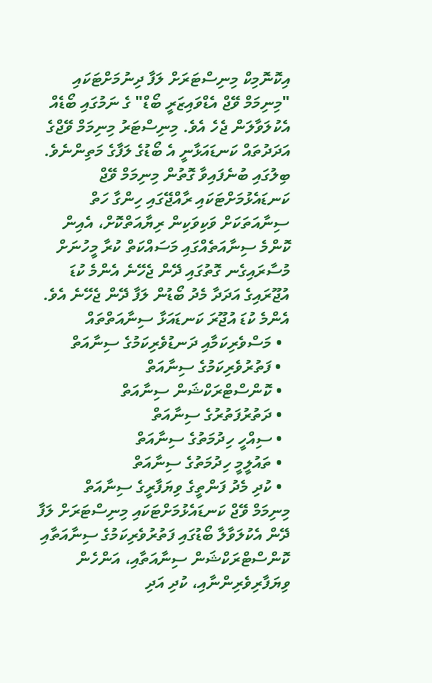އިކޮނޮމިކް މިނިސްޓަރަށް ލަފާ ދިނުމަށްޓަކައި "މިނިމަމް ވޭޖް އެޑްވައިޒަރީ ބޯޑް" ގެ ނަމުގައި ބޯޑެއް އެކުލަވާލަން ޖެހެ އެވެ. މިނިސްޓަރު މިނިމަމް ވޭޖްގެ އަދަދުތައް ކަނޑައަޅާނީ އެ ބޯޑުގެ ލަފާގެ މަތިންނެވެ.
ބިލުގައި ބުނެފައިވާ ގޮތުން މިނިމަމް ވޭޖް ކަނޑައެޅުމަށްޓަކައި ރާއްޖޭގައި ހިންގާ ހަތް ސިނާއަތަކަށް ވަކިވަކިން ރިޔާއަތްކޮށް، އެއިން ކޮންމެ ސިނާއަތެއްގައި މަސައްކަތް ކުރާ މީހުނަށް މުސާރައިގެނ ގޮތުގައި ދޭން ޖެހޭނެ އެންމެ ކުޑަ އުޖޫރައިގެ އަދަދާ މެދު ބޯޑުން ލަފާ ދޭން ޖެހޭނެ އެވެ.
އެންމެ ކުޑަ އުޖޫރަ ކަނޑައަޅާ ސިނާއަތްތައް
  • މަސްވެރިކަމާއި ދަނޑުވެރިކަމުގެ ސިނާއަތް
  • ފަތުރުވެރިކަމުގެ ސިނާއަތް
  • ކޮންސްޓްރަކްޝަން ސިނާއަތް
  • ދަތުރުފަތުރުގެ ސިނާއަތް
  • ސިއްހީ ހިދުމަތުގެ ސިނާއަތް
  • ތައުލީމީ ހިދުމަތުގެ ސިނާއަތް
  • ކުދި މެދު ފަންތީގެ ވިޔަފާރީގެ ސިނާއަތް
މިނިމަމް ވޭޖް ކަނޑައެޅުމަށްޓަކައި މިނިސްޓަރަށް ލަފާ ދޭން އެކުލަވާލާ ބޯޑުގައި ފަތުރުވެރިކަމުގެ ސިނާއަތާއި ކޮންސްޓްރަކްޝަން ސިނާއަތާއި، އަންހެން ވިޔަފާރިވެރިންނާއި، ކުދި އަދި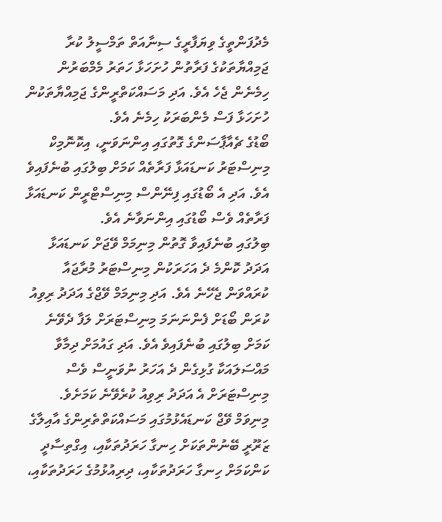މެދުފަންތީގެ ވިޔަފާރީގެ ސިނާއަތް ތަމްސީލު ކުރާ ޖަމިއްޔާތަކުގެ ފަރާތުން ހުށަހަޅާ ހަތަރު މެމްބަރުން ހިމެނެން ޖެހެ އެވެ. އަދި މަސައްކަތްރީންގެ ޖަމިއްޔާތަކުން ހުށަހަޅާ ފަސް މެންބަރަކު ހިމެނެ އެވެ.
ބޯޑުގެ ޗެއާޕާސަންގެ ގޮތުގައި އިންނަވަނީ، އިކޮނޮމިކް މިނިސްޓަރު ކަނޑައަޅާ ފަރާތެއް ކަމަށް ބިލުގައި ބުނެފައިވެ އެވެ. އަދި އެ ބޯޑުގައި ފިނޭންސް މިނިސްޓްރީން ކަނޑައަޅާ ފަރާތެއް ވެސް ބޯޑުގައި އިންނަވާނެ އެވެ.
ބިލުގައި ބުނެފައިވާ ގޮތުން މިނިމަމް ވޭޖަށް ކަނޑައަޅާ އަދަދު ކޮންމެ ދެ އަހަރަކުން މިނިސްޓަރު މުރާޖައާ ކުރައްވަން ޖެހޭނެ އެވެ. އަދި މިނިމަމް ވޭޖްގެ އަދަދު ރިވިއު ކުރަން ބޯޑަށް ފެންނަނަމަ މިނިސްޓަރަށް ލަފާ ދެވޭނެ ކަމަށް ބިލުގައި ބުނެފައިވެ އެވެ. އަދި ގައުމަށް ދިމާވާ މައްސަލައަކާ ގުޅިގެން ދެ އަހަރު ނުވަނީސް ވެސް މިނިސްޓަރަށް އެ އަދަދު ރިވިއު ކުރެވޭނެ ކަމަށެވެ.
މިނިވަމް ވޭޖް ކަނޑައެޅުމުގައި މަސައްކަތްތެރިންގެ އާއިލާގެ ޒަރޫރީ ބޭނުންތަކަށް ހިނގާ ހަރަދުތަކާއި، އިގްތިސާދީ ކަންކަމަށް ހިނގާ ހަރަދުތަކާއި، ދިރިއުޅުމުގެ ހަރަދުތަކާއި،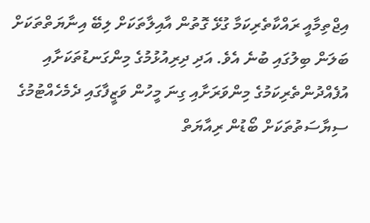އިޖްތިމާއީ ރައްކާތެރިކަމާ ގުޅޭ ގޮތުން އާއިލާތަކަށް ލިބޭ އިނާޔަތްތަކަށް ބަލަން ބިލުގައި ބުނެ އެވެ. އަދި ދިރިއުޅުމުގެ މިންގަނޑުތަކަށާއި އުފެއްދުންތެރިކަމުގެ މިންވަރަށާއި ގިނަ މީހުން ވަޒީފާގައި ދެމެހެއްޓުމުގެ ސިޔާސަތުތަކަށް ބޯޑުން ރިއާޔަތް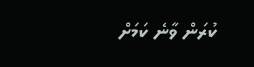ކުރަން ވާނެ ކަމަށް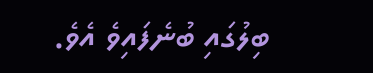ބިލުގައި ބުނެފައިވެ އެވެ.